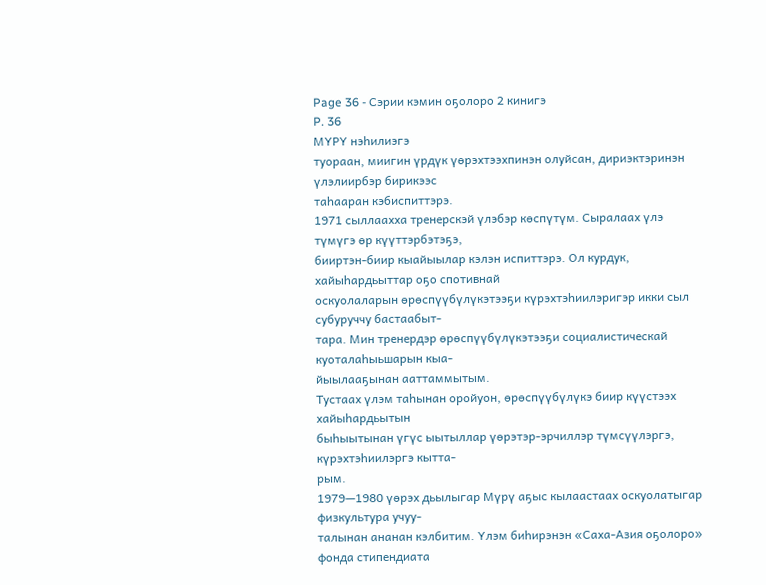Page 36 - Сэрии кэмин оҕолоро 2 кинигэ
P. 36
МҮРҮ нэһилиэгэ
туораан, миигин үрдүк үөрэхтээхпинэн олуйсан, дириэктэринэн үлэлиирбэр бирикээс
таһааран кэбиспиттэрэ.
1971 сыллаахха тренерскэй үлэбэр көспүтүм. Сыралаах үлэ түмүгэ өр күүттэрбэтэҕэ,
бииртэн-биир кыайыылар кэлэн испиттэрэ. Ол курдук, хайыһардьыттар оҕо спотивнай
оскуолаларын өрөспүүбүлүкэтээҕи күрэхтэһиилэригэр икки сыл субуруччу бастаабыт-
тара. Мин тренердэр өрөспүүбүлүкэтээҕи социалистическай куоталаһыьшарын кыа-
йыылааҕынан ааттаммытым.
Тустаах үлэм таһынан оройуон, өрөспүүбүлүкэ биир күүстээх хайыһардьытын
быһыытынан үгүс ыытыллар үөрэтэр-эрчиллэр түмсүүлэргэ, күрэхтэһиилэргэ кытта-
рым.
1979—1980 үөрэх дьылыгар Мүрү аҕыс кылаастаах оскуолатыгар физкультура учуу-
талынан ананан кэлбитим. Үлэм биһирэнэн «Саха-Азия оҕолоро» фонда стипендиата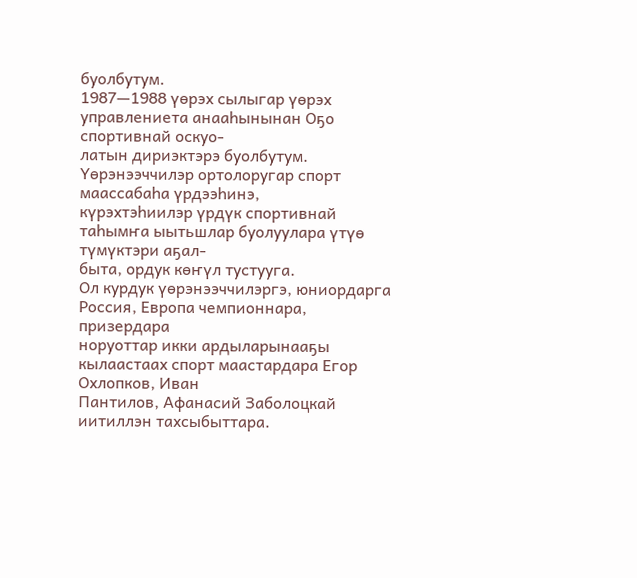буолбутум.
1987—1988 үөрэх сылыгар үөрэх управлениета анааһынынан Оҕо спортивнай оскуо-
латын дириэктэрэ буолбутум. Үөрэнээччилэр ортолоругар спорт маассабаһа үрдээһинэ,
күрэхтэһиилэр үрдүк спортивнай таһымҥа ыытьшлар буолуулара үтүө түмүктэри аҕал-
быта, ордук көҥүл тустууга.
Ол курдук үөрэнээччилэргэ, юниордарга Россия, Европа чемпионнара, призердара
норуоттар икки ардыларынааҕы кылаастаах спорт маастардара Егор Охлопков, Иван
Пантилов, Афанасий Заболоцкай иитиллэн тахсыбыттара.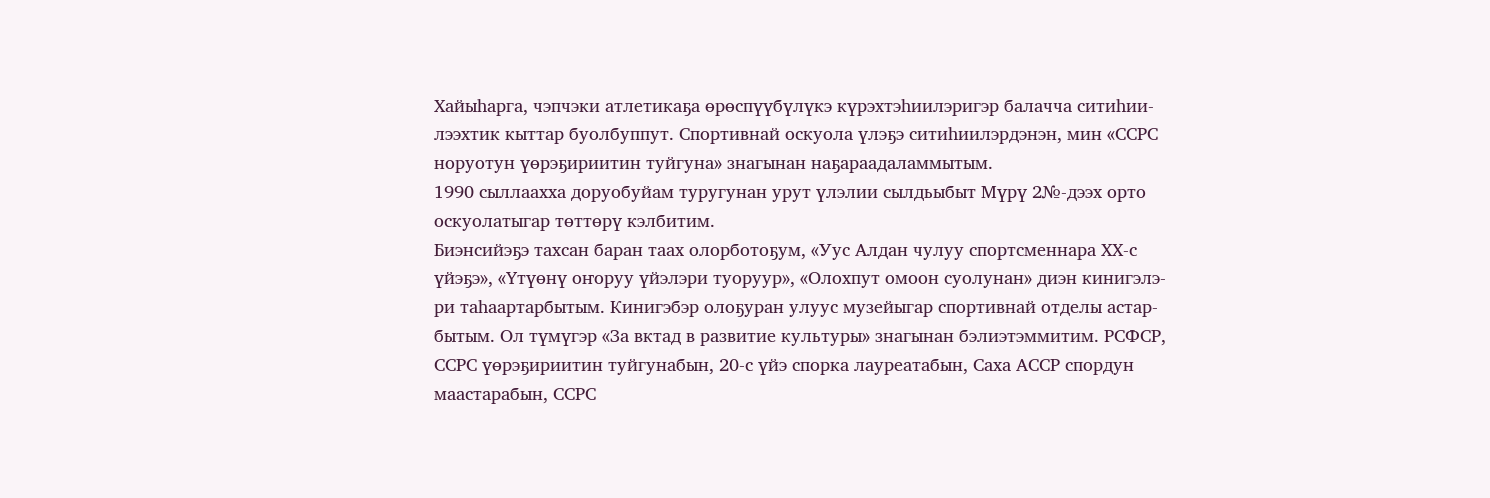Хайыһарга, чэпчэки атлетикаҕа өрөспүүбүлүкэ күрэхтэһиилэригэр балачча ситиһии-
лээхтик кыттар буолбуппут. Спортивнай оскуола үлэҕэ ситиһиилэрдэнэн, мин «ССРС
норуотун үөрэҕириитин туйгуна» знагынан наҕараадаламмытым.
1990 сыллаахха доруобуйам туругунан урут үлэлии сылдьыбыт Мүрү 2№-дээх орто
оскуолатыгар төттөрү кэлбитим.
Биэнсийэҕэ тахсан баран таах олорботоҕум, «Уус Алдан чулуу спортсменнара ХХ-с
үйэҕэ», «Үтүөнү оҥоруу үйэлэри туоруур», «Олохпут омоон суолунан» диэн кинигэлэ-
ри таһаартарбытым. Кинигэбэр олоҕуран улуус музейыгар спортивнай отделы астар-
бытым. Ол түмүгэр «За вктад в развитие культуры» знагынан бэлиэтэммитим. РСФСР,
ССРС үөрэҕириитин туйгунабын, 20-с үйэ спорка лауреатабын, Саха АССР спордун
маастарабын, ССРС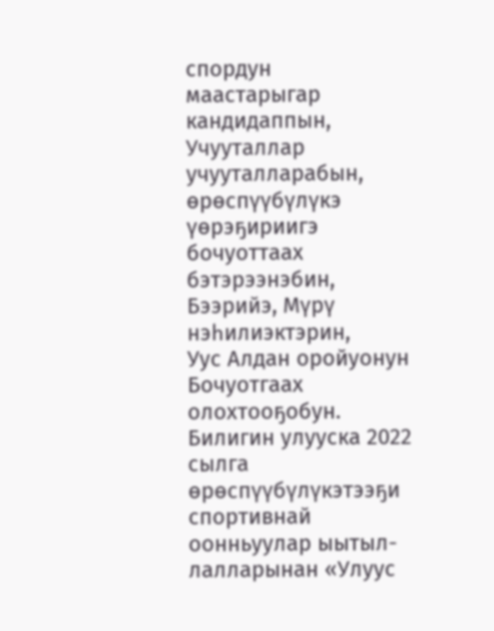спордун маастарыгар кандидаппын, Учууталлар учууталларабын,
өрөспүүбүлүкэ үөрэҕириигэ бочуоттаах бэтэрээнэбин, Бээрийэ, Мүрү нэһилиэктэрин,
Уус Алдан оройуонун Бочуотгаах олохтооҕобун.
Билигин улууска 2022 сылга өрөспүүбүлүкэтээҕи спортивнай оонньуулар ыытыл-
лалларынан «Улуус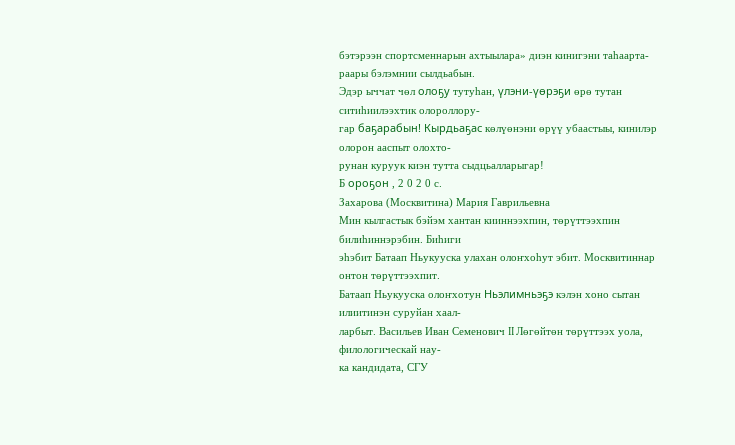бэтэрээн спортсменнарын ахтыылара» диэн кинигэни таһаарта-
раары бэлэмнии сылдьабын.
Эдэр ыччат чөл олоҕу тутуһан, үлэни-үөрэҕи өрө тутан ситиһиилээхтик олороллору-
гар баҕарабын! Кырдьаҕас көлүөнэни өрүү убаастыы, кинилэр олорон ааспыт олохто-
рунан куруук киэн тутта сыдцьалларыгар!
Б ороҕон , 2 0 2 0 с.
Захарова (Москвитина) Мария Гаврильевна
Мин кылгастык бэйэм хантан кииннээхпин, төрүттээхпин билиһиннэрэбин. Биһиги
эһэбит Батаап Ньукууска улахан олоҥхоһут эбит. Москвитиннар онтон төрүттээхпит.
Батаап Ньукууска олоҥхотун Ньэлимньэҕэ кэлэн хоно сытан илиитинэн суруйан хаал-
ларбыт. Васильев Иван Семенович II Лөгөйтөн төрүттээх уола, филологическай нау-
ка кандидата, СГУ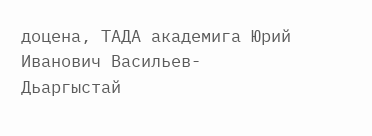доцена, ТАДА академига Юрий Иванович Васильев-Дьаргыстай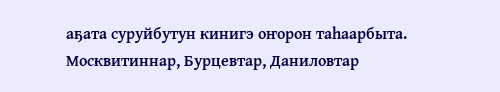аҕата суруйбутун кинигэ оҥорон таһаарбыта. Москвитиннар, Бурцевтар, Даниловтар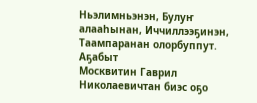Ньэлимньэнэн, Булуҥ алааһынан, Иччиллээҕинэн, Таампаранан олорбуппут. Аҕабыт
Москвитин Гаврил Николаевичтан биэс оҕо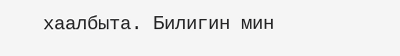хаалбыта. Билигин мин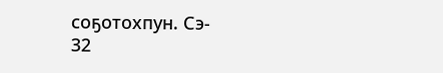соҕотохпун. Сэ-
32